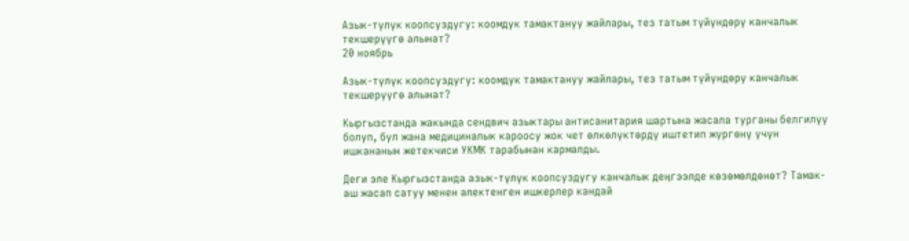Азык-түлүк коопсуздугу: коомдук тамактануу жайлары, тез татым түйүндөрү канчалык текшерүүгө алынат?
20 ноябрь

Азык-түлүк коопсуздугу: коомдук тамактануу жайлары, тез татым түйүндөрү канчалык текшерүүгө алынат?

Кыргызстанда жакында сендвич азыктары антисанитария шартына жасала турганы белгилүү болуп, бул жана медициналык кароосу жок чет өлкөлүктөрдү иштетип жүргөнү үчүн ишкананын жетекчиси УКМК тарабынан кармалды.

Деги эле Кыргызстанда азык-түлүк коопсуздугу канчалык деңгээлде көзөмөлдөнөт? Тамак-аш жасап сатуу менен алектенген ишкерлер кандай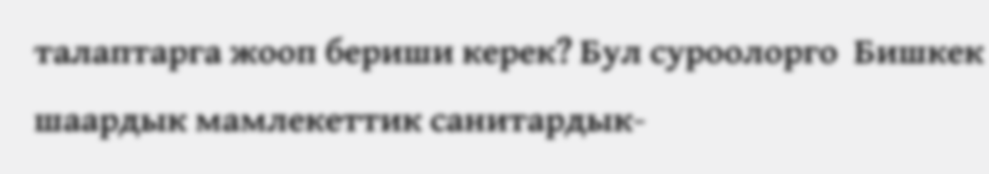талаптарга жооп бериши керек? Бул суроолорго  Бишкек шаардык мамлекеттик санитардык-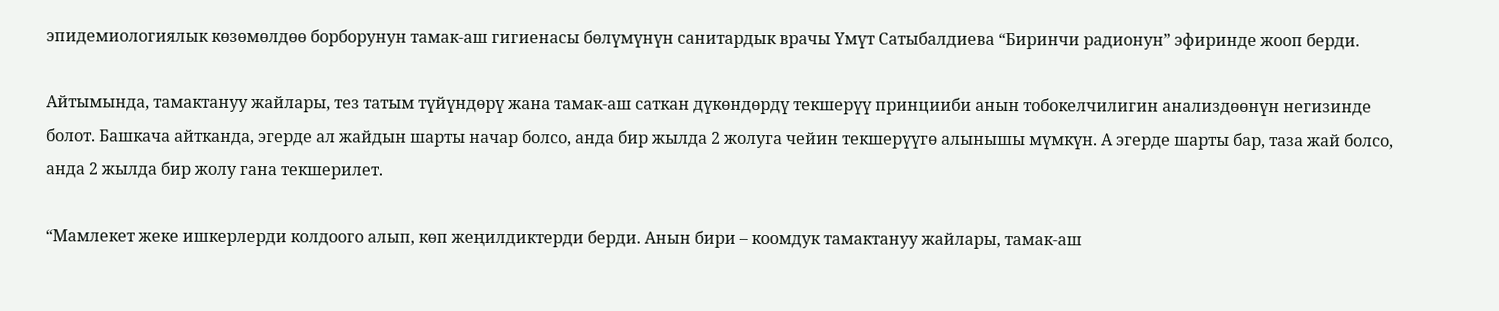эпидемиологиялык көзөмөлдөө борборунун тамак-аш гигиенасы бөлүмүнүн санитардык врачы Үмүт Сатыбалдиева “Биринчи радионун” эфиринде жооп берди.

Айтымында, тамактануу жайлары, тез татым түйүндөрү жана тамак-аш саткан дүкөндөрдү текшерүү принцииби анын тобокелчилигин анализдөөнүн негизинде болот. Башкача айтканда, эгерде ал жайдын шарты начар болсо, анда бир жылда 2 жолуга чейин текшерүүгө алынышы мүмкүн. А эгерде шарты бар, таза жай болсо, анда 2 жылда бир жолу гана текшерилет.

“Мамлекет жеке ишкерлерди колдоого алып, көп жеңилдиктерди берди. Анын бири – коомдук тамактануу жайлары, тамак-аш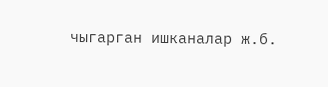чыгарган ишканалар ж.б.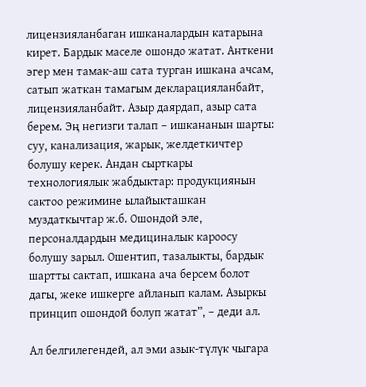лицензияланбаган ишканалардын катарына кирет. Бардык маселе ошондо жатат. Анткени эгер мен тамак-аш сата турган ишкана ачсам, сатып жаткан тамагым декларацияланбайт, лицензияланбайт. Азыр даярдап, азыр сата берем. Эң негизги талап – ишкананын шарты: суу, канализация, жарык, желдеткичтер болушу керек. Андан сырткары технологиялык жабдыктар: продукциянын сактоо режимине ылайыкташкан муздаткычтар ж.б. Ошондой эле, персоналдардын медициналык кароосу болушу зарыл. Ошентип, тазалыкты, бардык шартты сактап, ишкана ача берсем болот дагы, жеке ишкерге айланып калам. Азыркы принцип ошондой болуп жатат”, – деди ал.

Ал белгилегендей, ал эми азык-түлүк чыгара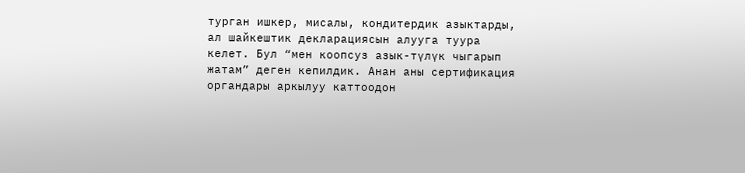турган ишкер, мисалы, кондитердик азыктарды, ал шайкештик декларациясын алууга туура келет. Бул “мен коопсуз азык-түлүк чыгарып жатам” деген кепилдик. Анан аны сертификация органдары аркылуу каттоодон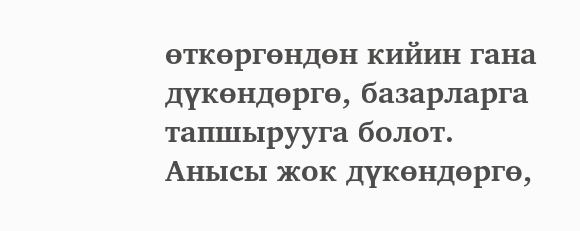өткөргөндөн кийин гана дүкөндөргө, базарларга тапшырууга болот. Анысы жок дүкөндөргө,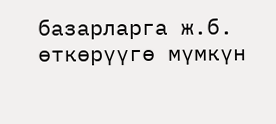базарларга ж.б. өткөрүүгө мүмкүн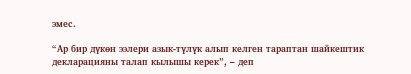эмес.

“Ар бир дүкөн ээлери азык-түлүк алып келген тараптан шайкештик декларацияны талап кылышы керек”, – деп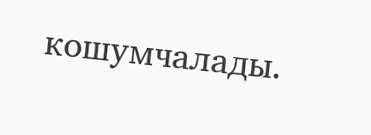кошумчалады.